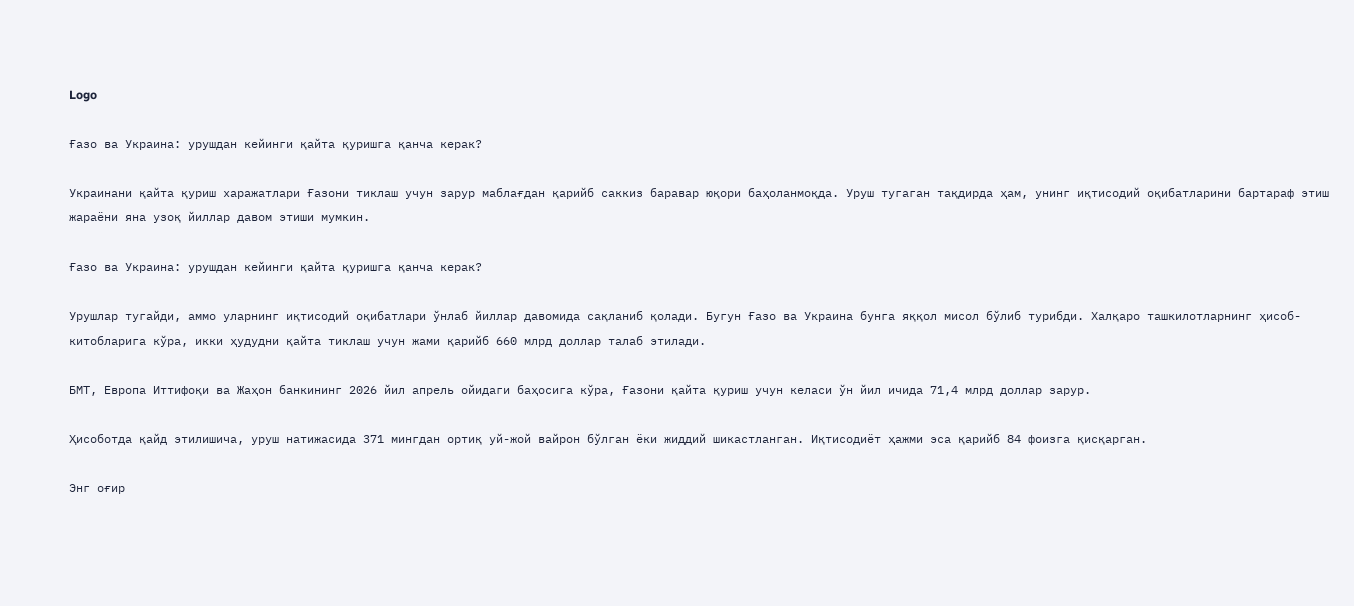Logo

Ғазо ва Украина: урушдан кейинги қайта қуришга қанча керак?

Украинани қайта қуриш харажатлари Ғазони тиклаш учун зарур маблағдан қарийб саккиз баравар юқори баҳоланмоқда. Уруш тугаган тақдирда ҳам, унинг иқтисодий оқибатларини бартараф этиш жараёни яна узоқ йиллар давом этиши мумкин.

Ғазо ва Украина: урушдан кейинги қайта қуришга қанча керак?

Урушлар тугайди, аммо уларнинг иқтисодий оқибатлари ўнлаб йиллар давомида сақланиб қолади. Бугун Ғазо ва Украина бунга яққол мисол бўлиб турибди. Халқаро ташкилотларнинг ҳисоб-китобларига кўра, икки ҳудудни қайта тиклаш учун жами қарийб 660 млрд доллар талаб этилади.

БМТ, Европа Иттифоқи ва Жаҳон банкининг 2026 йил апрель ойидаги баҳосига кўра, Ғазони қайта қуриш учун келаси ўн йил ичида 71,4 млрд доллар зарур.

Ҳисоботда қайд этилишича, уруш натижасида 371 мингдан ортиқ уй-жой вайрон бўлган ёки жиддий шикастланган. Иқтисодиёт ҳажми эса қарийб 84 фоизга қисқарган.

Энг оғир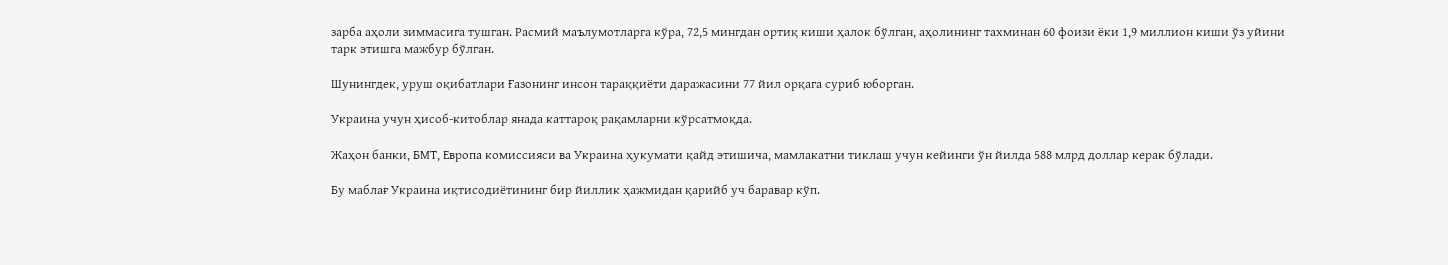зарба аҳоли зиммасига тушган. Расмий маълумотларга кўра, 72,5 мингдан ортиқ киши ҳалок бўлган, аҳолининг тахминан 60 фоизи ёки 1,9 миллион киши ўз уйини тарк этишга мажбур бўлган.

Шунингдек, уруш оқибатлари Ғазонинг инсон тараққиёти даражасини 77 йил орқага суриб юборган.

Украина учун ҳисоб-китоблар янада каттароқ рақамларни кўрсатмоқда.

Жаҳон банки, БМТ, Европа комиссияси ва Украина ҳукумати қайд этишича, мамлакатни тиклаш учун кейинги ўн йилда 588 млрд доллар керак бўлади.

Бу маблағ Украина иқтисодиётининг бир йиллик ҳажмидан қарийб уч баравар кўп.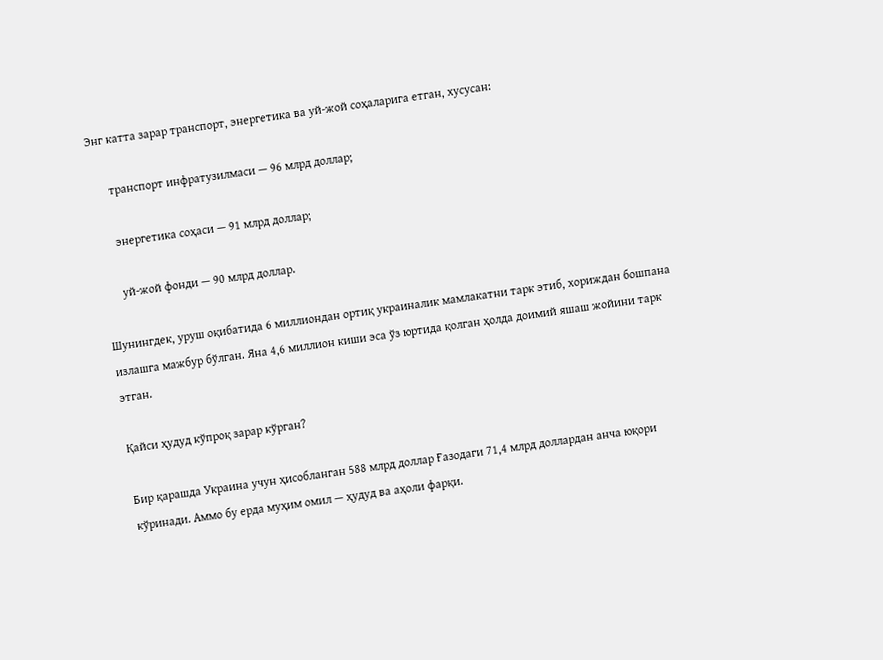Энг катта зарар транспорт, энергетика ва уй-жой соҳаларига етган, хусусан:

      транспорт инфратузилмаси — 96 млрд доллар;

      энергетика соҳаси — 91 млрд доллар;

      уй-жой фонди — 90 млрд доллар.

Шунингдек, уруш оқибатида 6 миллиондан ортиқ украиналик мамлакатни тарк этиб, хориждан бошпана излашга мажбур бўлган. Яна 4,6 миллион киши эса ўз юртида қолган ҳолда доимий яшаш жойини тарк этган.

Қайси ҳудуд кўпроқ зарар кўрган?

Бир қарашда Украина учун ҳисобланган 588 млрд доллар Ғазодаги 71,4 млрд доллардан анча юқори кўринади. Аммо бу ерда муҳим омил — ҳудуд ва аҳоли фарқи.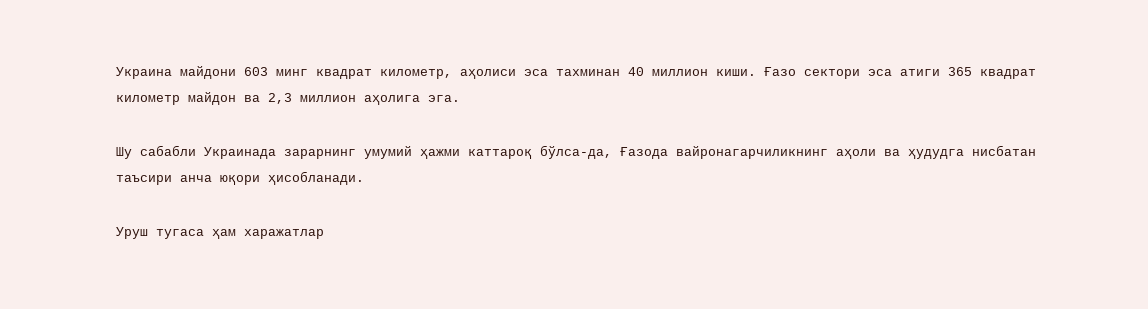Украина майдони 603 минг квадрат километр, аҳолиси эса тахминан 40 миллион киши. Ғазо сектори эса атиги 365 квадрат километр майдон ва 2,3 миллион аҳолига эга.

Шу сабабли Украинада зарарнинг умумий ҳажми каттароқ бўлса-да, Ғазода вайронагарчиликнинг аҳоли ва ҳудудга нисбатан таъсири анча юқори ҳисобланади.

Уруш тугаса ҳам харажатлар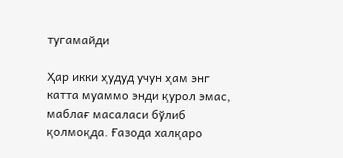тугамайди

Ҳар икки ҳудуд учун ҳам энг катта муаммо энди қурол эмас, маблағ масаласи бўлиб қолмоқда. Ғазода халқаро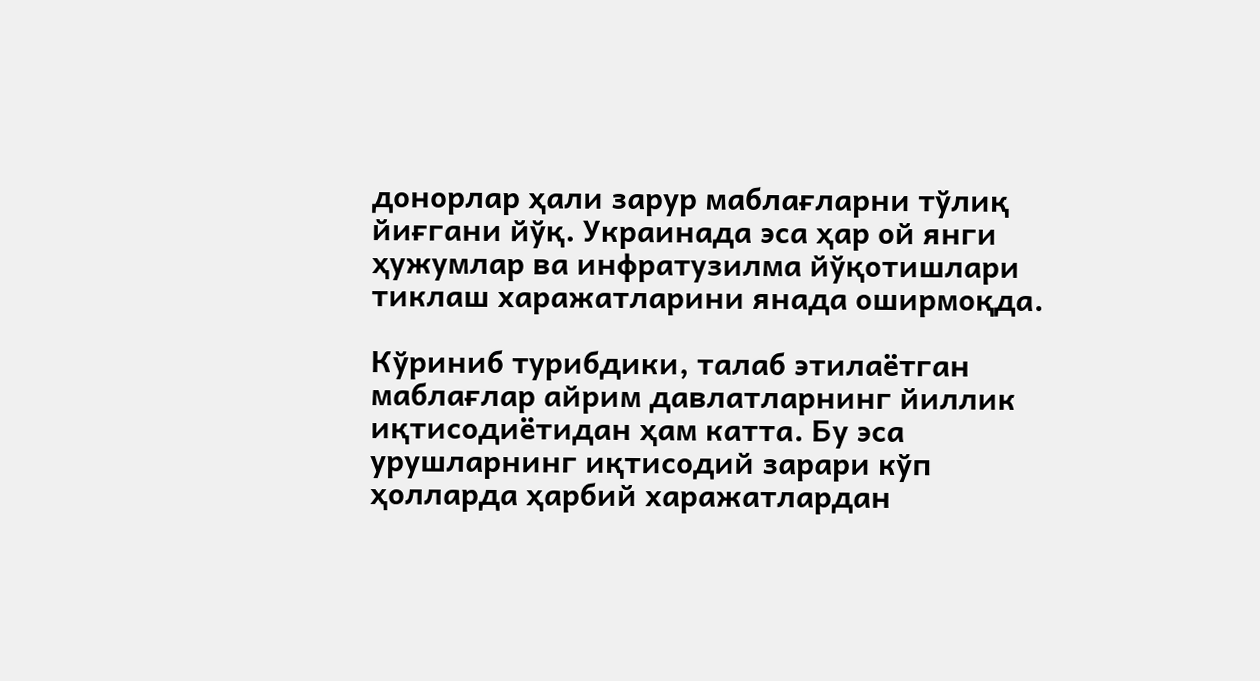донорлар ҳали зарур маблағларни тўлиқ йиғгани йўқ. Украинада эса ҳар ой янги ҳужумлар ва инфратузилма йўқотишлари тиклаш харажатларини янада оширмоқда.

Кўриниб турибдики, талаб этилаётган маблағлар айрим давлатларнинг йиллик иқтисодиётидан ҳам катта. Бу эса урушларнинг иқтисодий зарари кўп ҳолларда ҳарбий харажатлардан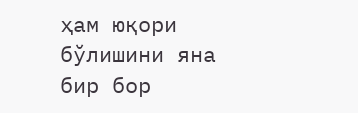ҳам юқори бўлишини яна бир бор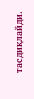тасдиқлайди.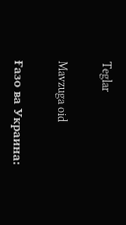Teglar

Mavzuga oid

Ғазо ва Украина: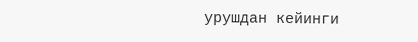урушдан кейинги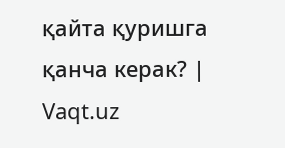қайта қуришга қанча керак? | Vaqt.uz